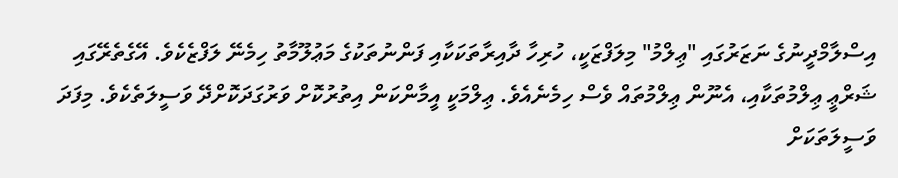އިސްލާމްދީނުގެ ނަޒަރުގައި "ޢިލްމު" މިލަފްޒަކީ، ހުރިހާ ދާއިރާތަކަކާއި ފަންނުތަކުގެ މަޢުލޫމާތު ހިމެނޭ ލަފްޒެކެވެ. އޭގެތެރޭގައި ޝަރްޢީ ޢިލްމުތަކާއި، އެނޫން ޢިލްމުތައް ވެސް ހިމެނެއެވެ. ޢިލްމަކީ އީމާންކަން އިތުރުކޮށް ވަރުގަދަކޮށްދޭ ވަސީލަތެކެވެ. މިފަދަ ވަސީލަތަކަށް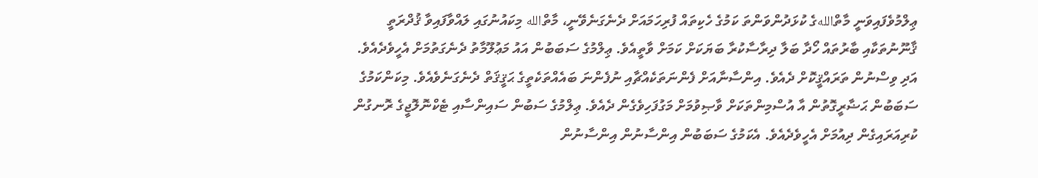ޢިލްމުވެފައިވަނީ މާތްاللهގެ ކުޅަދުންވަންތަ ކަމުގެ ހެކިތައް ފުރިހަމައަށް ދެނެގަނެވޭނީ، މާތްالله މިކައުނުގައި ލައްވާފައިވާ ޤުދްރަތީ ޤާނޫނުތަކާއި ބާރުތައް ހޯދާ ބަލާ ދިރާސާކުރާ ބަޔަކަށް ކަމަށް ވާތީއެވެ. ޢިލްމުގެ ސަބަބުން އައު މަޢުލޫމާތު ދެނެގަތުމަށް އެހީވެދެއެވެ. އަދި ވިސްނުން ތަރައްޤީކޮށް ދެއެވެ. އިންސާނާއަށް ފެންނަތަކެއްޗާއި ނުފެންނަ ބައެއްތަކެތީގެ ޙަޤީޤަތް ދެނެގަނެވެއެވެ. މިކަންކަމުގެ ސަބަބުން ޙަޟާރީގޮތުން އާ އުސްމިންތަކަށް ވާޞިވުމަށް މަގުފަހިވެގެން ދެއެވެ. ޢިލްމުގެ ސަބުން ސައިންސާއި ޓެކްނޮލޮޖީގެ ރޮނގުން ކުރިއަރައިގެން ދިއުމަށް އެހީވެދެއެވެ. އެކަމުގެ ސަބަބުން އިންސާނުން އިންސާނުން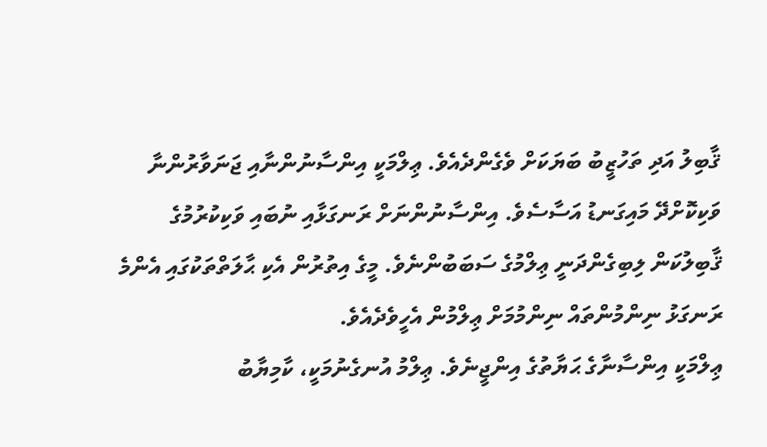ޤާބިލު އަދި ތަހުޒީބު ބަޔަކަށް ވެގެންދެއެވެ. ޢިލްމަކީ އިންސާނުންނާއި ޖަނަވާރުންނާ ވަކިކޮށްދޭ މައިގަނޑު އަސާސެވެ. އިންސާނުންނަށް ރަނގަޅާއި ނުބައި ވަކިކުރުމުގެ ޤާބިލުކަން ލިބިގެންދަނީ ޢިލްމުގެ ސަބަބުންނެވެ. މީގެ އިތުރުން އެކި ޙާލަތްތަކުގައި އެންމެ ރަނގަޅު ނިންމުންތައް ނިންމުމަށް ޢިލްމުން އެހީވެދެއެވެ.
ޢިލްމަކީ އިންސާނާގެ ޙަޔާތުގެ އިންޖީނެވެ. ޢިލްމު އުނގެނުމަކީ، ކާމިޔާބު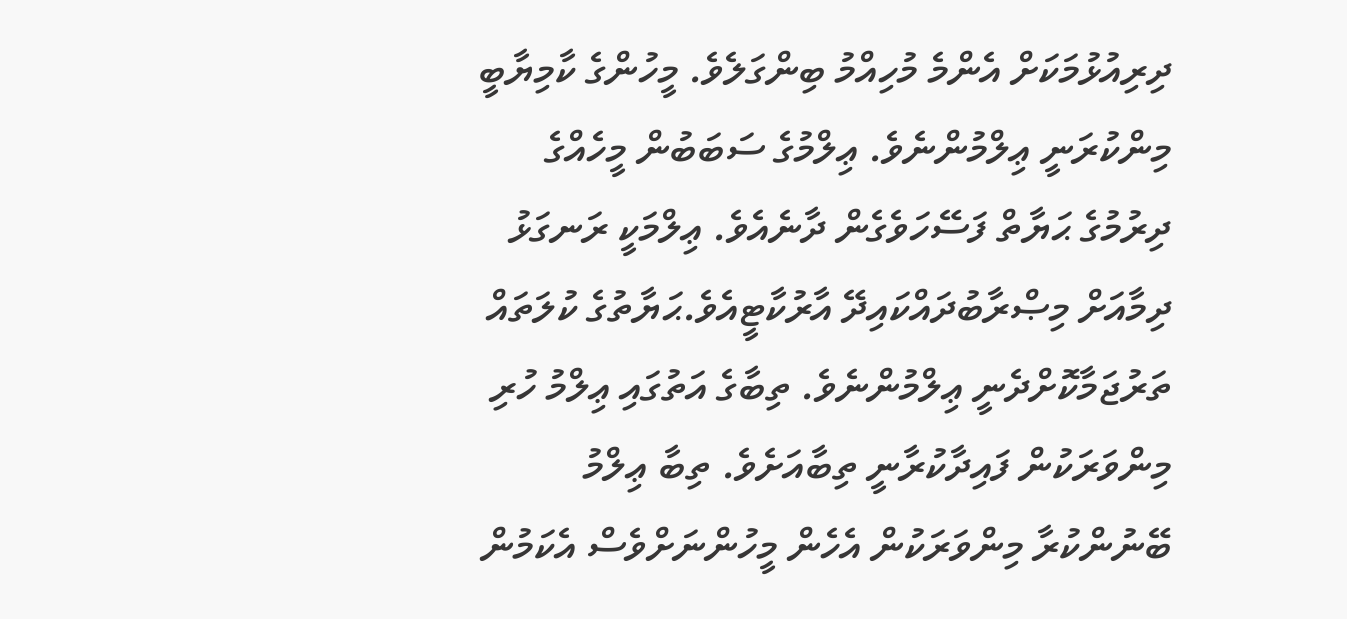ދިރިއުޅުމަކަށް އެންމެ މުހިއްމު ބިންގަލެވެ. މީހުންގެ ކާމިޔާބީ މިންކުރަނީ ޢިލްމުންނެވެ. ޢިލްމުގެ ސަބަބުން މީހެއްގެ ދިރުމުގެ ޙަޔާތް ފަސޭހަވެގެން ދާނެއެވެ. ޢިލްމަކީ ރަނގަޅު ދިމާއަށް މިޞްރާބުދައްކައިދޭ އާރުކާޓީއެވެ.ޙަޔާތުގެ ކުލަތައް ތަރުޖަމާކޮށްދެނީ ޢިލްމުންނެވެ. ތިބާގެ އަތުގައި ޢިލްމު ހުރި މިންވަރަކުން ފައިދާކުރާނީ ތިބާއަށެވެ. ތިބާ ޢިލްމު ބޭނުންކުރާ މިންވަރަކުން އެހެން މީހުންނަށްވެސް އެކަމުން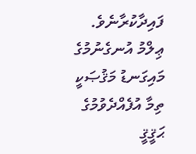ފައިދާކުރާނެވެ. ޢިލްމު އުނގެނުމުގެ މައިގަނޑު މަޤުޞަކީ ތިމާ އުފެއްދެވުމުގެ ޙަޤީޤީ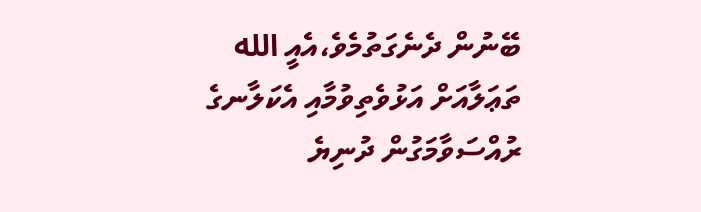ބޭނުން ދެނެގަތުމެވެ،އެއީ الله ތަޢަލާއަށް އަޅުވެތިވުމާއި އެކަލާނގެ ރުއްސަވާމަގުން ދުނިޔެ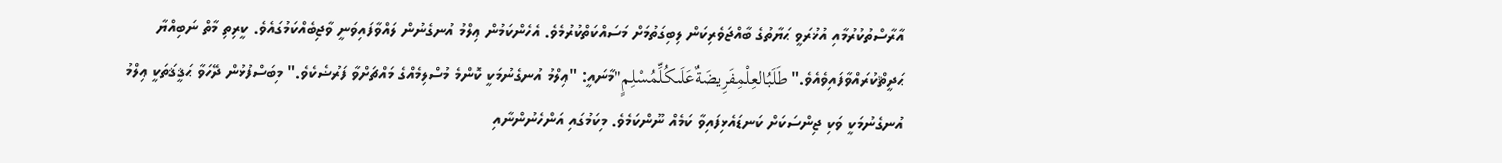އާރާސްތުކުރުމާއި އުޚުރަވީ ޙަޔާތުގެ ބާއްޖަވެރިކަން ލިބިގަތުމަށް މަސައްކަތްކުރުމެވެ. އެހެންކަމުން ޢިލްމު އުނގެނުން ލައްވާފައިވަނީ ވާޖިބެއްކަމުގައެވެ. ކީރިތި މާތް ނަބިއްޔާ ޙަދީޘްކުރައްވާފައިވެއެވެ."طَلَبُالعِلْمِفَرِيضَةٌعَلَىكُلِّمُسْلِمٍ"މާނައީ: "ޢިލްމު އުނގެނުމަކީ ކޮންމެ މުސްލިމެއްގެ މައްޗަށްވާ ފަރުޟެކެވެ." މިބަސްފުޅުން ދޭހަވާ ޙަޤީޤަތަކީ ޢިލްމު އުނގެނުމަކީ ވަކި ޖިންސަކަށް ކަނޑައެޅިފައިވާ ކަމެއް ނޫންކަމެވެ. މިކަމުގައި އަންހެނުންނާއި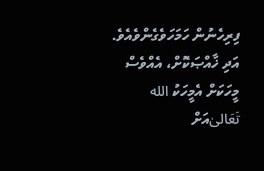ފިރިހެނުން ހަމަހަވެގެންވެއެވެ. އަދި ޚާއްޞަކޮށް، އެއްވެސް މީހަކަށް އެމީހަކު الله تَعَالىٰއަށް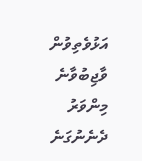އަޅުވެތިވުން ވާޖިބުވާނެ މިންވަރު ދެނެނުގަނެ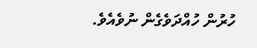ހުރުން ހުއްދަވެގެން ނުވެއެވެ.